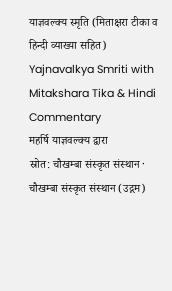याज्ञवल्क्य स्मृति (मिताक्षरा टीका व हिन्दी व्याख्या सहित)
Yajnavalkya Smriti with Mitakshara Tika & Hindi Commentary
महर्षि याज्ञवल्क्य द्वारा
स्रोत: चौखम्बा संस्कृत संस्थान · चौखम्बा संस्कृत संस्थान (उद्गम)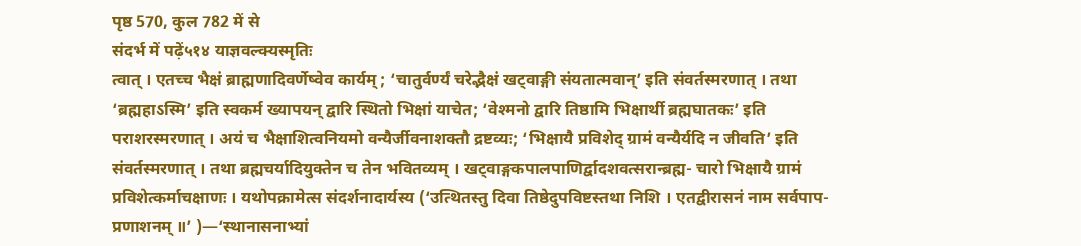पृष्ठ 570, कुल 782 में से
संदर्भ में पढ़ें५१४ याज्ञवल्क्यस्मृतिः
त्वात् । एतच्च भैक्षं ब्राह्मणादिवर्णेष्वेव कार्यम् ; ‘चातुर्वर्ण्यं चरेद्भैक्षं खट्वाङ्गी संयतात्मवान्’ इति संवर्तस्मरणात् । तथा ‘ब्रह्महाऽस्मि’ इति स्वकर्म ख्यापयन् द्वारि स्थितो भिक्षां याचेत; ‘वेश्मनो द्वारि तिष्ठामि भिक्षार्थी ब्रह्मघातकः’ इति पराशरस्मरणात् । अयं च भैक्षाशित्वनियमो वन्यैर्जीवनाशक्तौ द्रष्टव्यः; ‘भिक्षायै प्रविशेद् ग्रामं वन्यैर्यदि न जीवति’ इति संवर्तस्मरणात् । तथा ब्रह्मचर्यादियुक्तेन च तेन भवितव्यम् । खट्वाङ्गकपालपाणिर्द्वादशवत्सरान्ब्रह्म- चारो भिक्षायै ग्रामं प्रविशेत्कर्माचक्षाणः । यथोपक्रामेत्स संदर्शनादार्यस्य (‘उत्थितस्तु दिवा तिष्ठेदुपविष्टस्तथा निशि । एतद्वीरासनं नाम सर्वपाप- प्रणाशनम् ॥’ )—‘स्थानासनाभ्यां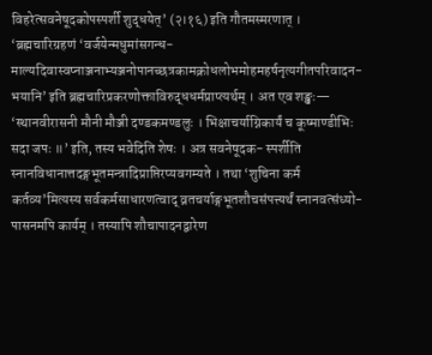विहरेत्सवनेषूदकोपस्पर्शी शुद्धयेत्’ (२।१६) इति गौतमस्मरणात् । ‘ब्रह्मचारिग्रहणं ‘वर्जयेन्मधुमांसगन्ध- माल्यदिवास्वप्नाञ्जनाभ्यञ्जनोपानच्छत्रकामक्रोधलोभमोहमहर्षनृत्यगीतपरिवादन- भयानि’ इति ब्रह्मचारिप्रकरणोक्ताविरुद्धधर्मप्राप्त्यर्थम् । अत एव शङ्खः— ‘स्थानवीरासनी मौनी मौञ्जी दण्डकमण्डलुः । भिक्षाचर्याग्निकार्यं च कूष्माण्डीभिः सदा जपः ॥’ इति, तस्य भवेदिति शेषः । अत्र सवनेषूदक- स्पर्शीति स्नानविधानात्तदङ्गभूतमन्त्रादिप्राप्तिरप्यवगम्यते । तथा ‘शुचिना कर्म कर्तव्य’मित्यस्य सर्वकर्मसाधारणत्वाद् व्रतचर्याङ्गभूतशौचसंपत्त्यर्थं स्नानवत्संध्यो- पासनमपि कार्यम् । तस्यापि शौचापादनद्वारेण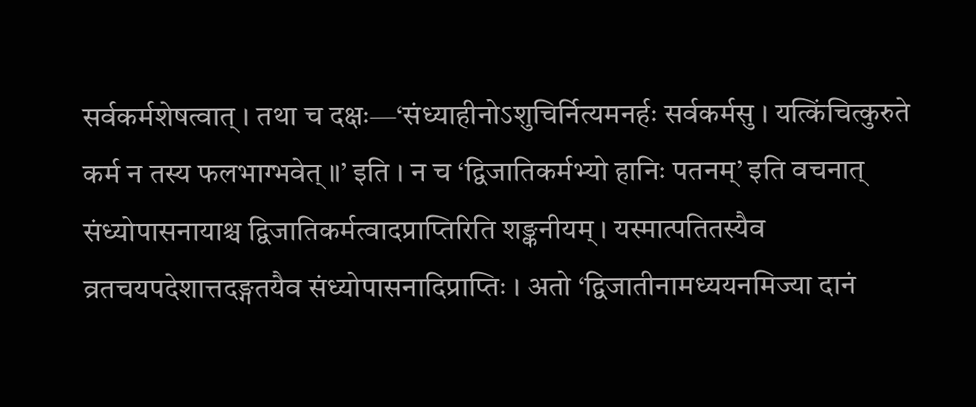सर्वकर्मशेषत्वात् । तथा च दक्षः—‘संध्याहीनोऽशुचिर्नित्यमनर्हः सर्वकर्मसु । यत्किंचित्कुरुते कर्म न तस्य फलभाग्भवेत् ॥’ इति । न च ‘द्विजातिकर्मभ्यो हानिः पतनम्’ इति वचनात् संध्योपासनायाश्च द्विजातिकर्मत्वादप्राप्तिरिति शङ्कनीयम् । यस्मात्पतितस्यैव व्रतचयपदेशात्तदङ्गतयैव संध्योपासनादिप्राप्तिः । अतो ‘द्विजातीनामध्ययनमिज्या दानं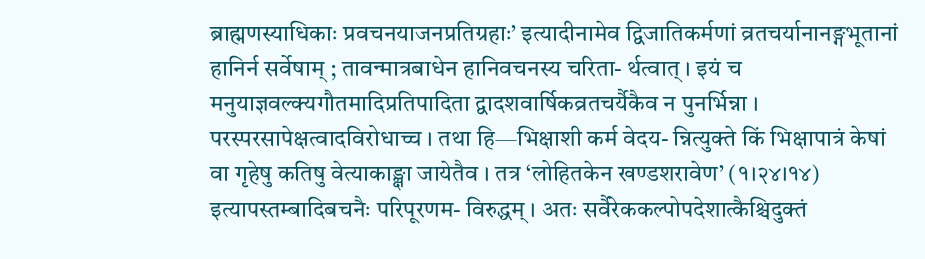ब्राह्मणस्याधिकाः प्रवचनयाजनप्रतिग्रहाः’ इत्यादीनामेव द्विजातिकर्मणां व्रतचर्यानानङ्गभूतानां हानिर्न सर्वेषाम् ; तावन्मात्रबाधेन हानिवचनस्य चरिता- र्थत्वात् । इयं च मनुयाज्ञवल्क्यगौतमादिप्रतिपादिता द्वादशवार्षिकव्रतचर्यैकैव न पुनर्भिन्ना । परस्परसापेक्षत्वादविरोधाच्च । तथा हि—भिक्षाशी कर्म वेदय- न्नित्युक्ते किं भिक्षापात्रं केषां वा गृहेषु कतिषु वेत्याकाङ्क्षा जायेतैव । तत्र ‘लोहितकेन खण्डशरावेण’ (१।२४।१४) इत्यापस्तम्बादिबचनैः परिपूरणम- विरुद्धम् । अतः सर्वैरेककल्पोपदेशात्कैश्चिदुक्तं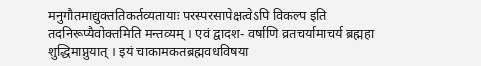मनुगौतमाद्युक्ततिकर्तव्यतायाः परस्परसापेक्षत्वेऽपि विकल्प इति तदनिरूप्यैवोक्तमिति मन्तव्यम् । एवं द्वादश- वर्षाणि व्रतचर्यामाचर्य ब्रह्महा शुद्धिमाप्नुयात् । इयं चाकामकतब्रह्मवधविषया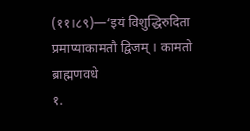(११।८९)—‘इयं विशुद्धिरुदिता प्रमाप्याकामतौ द्विजम् । कामतो ब्राह्मणवधे
१.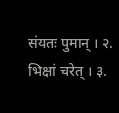संयतः पुमान् । २. भिक्षां चरेत् । ३.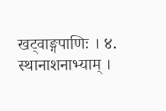खट्वाङ्गपाणिः । ४. स्थानाशनाभ्याम् ।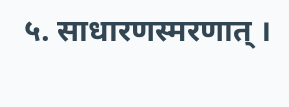५. साधारणस्मरणात् ।